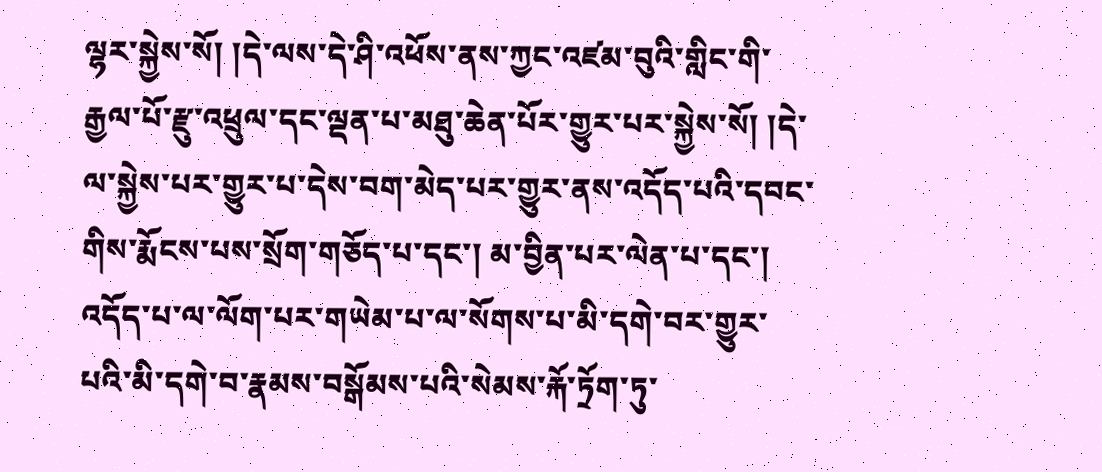ལྷར་སྐྱེས་སོ། །དེ་ལས་དེ་ཤི་འཕོས་ནས་ཀྱང་འཛམ་བུའི་གླིང་གི་རྒྱལ་པོ་རྫུ་འཕྲུལ་དང་ལྡན་པ་མཐུ་ཆེན་པོར་གྱུར་པར་སྐྱེས་སོ། །དེ་ལ་སྐྱེས་པར་གྱུར་པ་དེས་བག་མེད་པར་གྱུར་ནས་འདོད་པའི་དབང་གིས་རྨོངས་པས་སྲོག་གཅོད་པ་དང་། མ་བྱིན་པར་ལེན་པ་དང་། འདོད་པ་ལ་ལོག་པར་གཡེམ་པ་ལ་སོགས་པ་མི་དགེ་བར་གྱུར་པའི་མི་དགེ་བ་རྣམས་བསྒོམས་པའི་སེམས་རྐོ་ཏྲོག་ཏུ་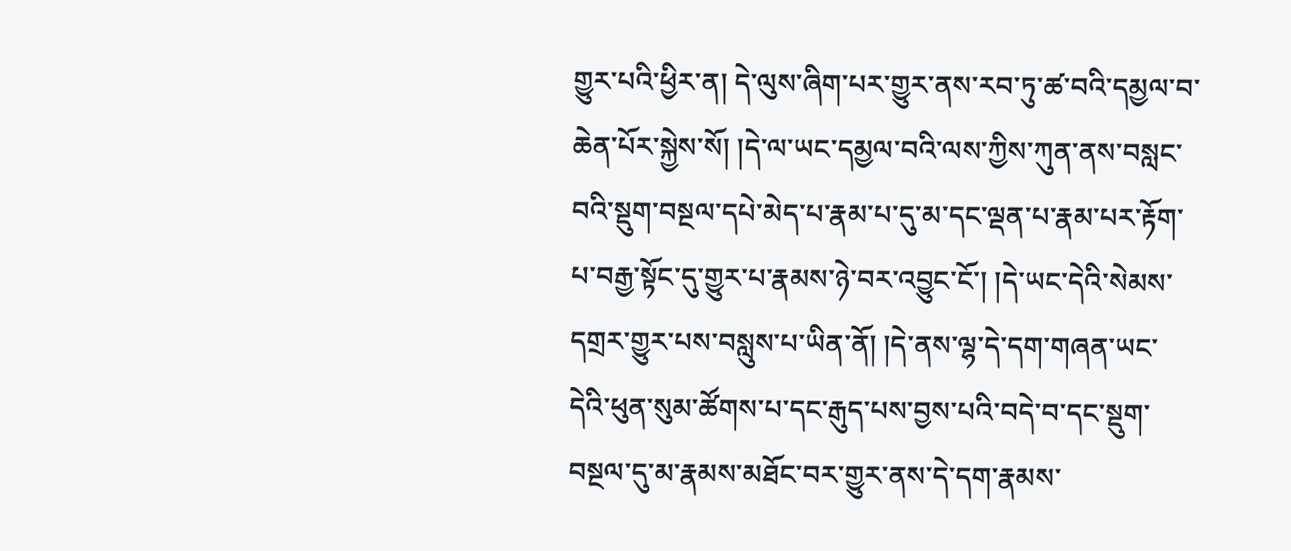གྱུར་པའི་ཕྱིར་ན། དེ་ལུས་ཞིག་པར་གྱུར་ནས་རབ་ཏུ་ཚ་བའི་དམྱལ་བ་ཆེན་པོར་སྐྱེས་སོ། །དེ་ལ་ཡང་དམྱལ་བའི་ལས་ཀྱིས་ཀུན་ནས་བསླང་བའི་སྡུག་བསྔལ་དཔེ་མེད་པ་རྣམ་པ་དུ་མ་དང་ལྡན་པ་རྣམ་པར་རྟོག་པ་བརྒྱ་སྟོང་དུ་གྱུར་པ་རྣམས་ཉེ་བར་འབྱུང་ངོ་། །དེ་ཡང་དེའི་སེམས་དགྲར་གྱུར་པས་བསླུས་པ་ཡིན་ནོ། །དེ་ནས་ལྷ་དེ་དག་གཞན་ཡང་དེའི་ཕུན་སུམ་ཚོགས་པ་དང་རྒུད་པས་བྱས་པའི་བདེ་བ་དང་སྡུག་བསྔལ་དུ་མ་རྣམས་མཐོང་བར་གྱུར་ནས་དེ་དག་རྣམས་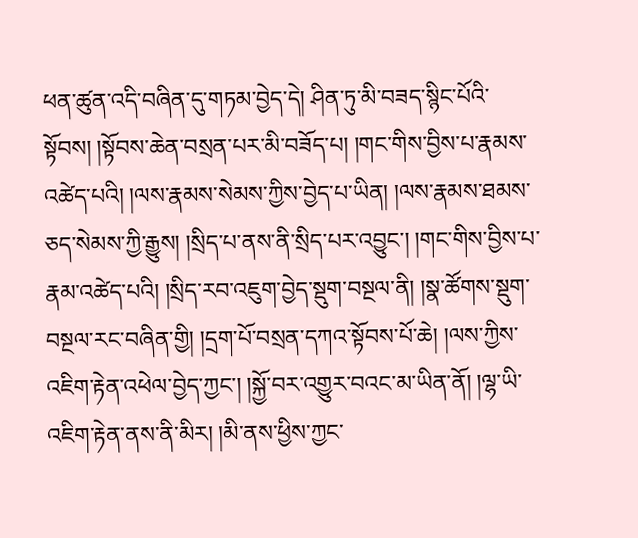ཕན་ཚུན་འདི་བཞིན་དུ་གཏམ་བྱེད་དེ། ཤིན་ཏུ་མི་བཟད་སྙིང་པོའི་སྟོབས། །སྟོབས་ཆེན་བསྲན་པར་མི་བཟོད་པ། །གང་གིས་བྱིས་པ་རྣམས་འཚེད་པའི། །ལས་རྣམས་སེམས་ཀྱིས་བྱེད་པ་ཡིན། །ལས་རྣམས་ཐམས་ཅད་སེམས་ཀྱི་རྒྱུས། །སྲིད་པ་ནས་ནི་སྲིད་པར་འབྱུང་། །གང་གིས་བྱིས་པ་རྣམ་འཚེད་པའི། །སྲིད་རབ་འཇུག་བྱེད་སྡུག་བསྔལ་ནི། །སྣ་ཚོགས་སྡུག་བསྔལ་རང་བཞིན་གྱི། །དྲག་པོ་བསྲན་དཀའ་སྟོབས་པོ་ཆེ། །ལས་ཀྱིས་འཇིག་རྟེན་འཕེལ་བྱེད་ཀྱང་། །སྐྱོ་བར་འགྱུར་བའང་མ་ཡིན་ནོ། །ལྷ་ཡི་འཇིག་རྟེན་ནས་ནི་མིར། །མི་ནས་ཕྱིས་ཀྱང་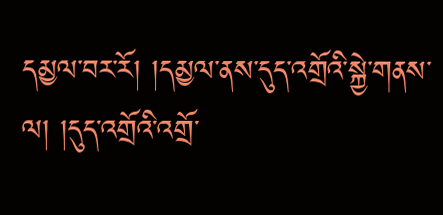དམྱལ་བར་རོ། །དམྱལ་ནས་དུད་འགྲོའི་སྐྱེ་གནས་ལ། །དུད་འགྲོའི་འགྲོ་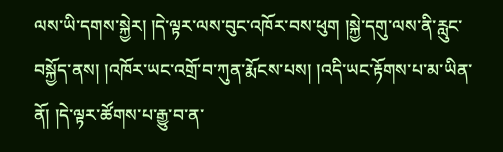ལས་ཡི་དགས་སྐྱེར། །དེ་ལྟར་ལས་བུང་འཁོར་བས་ཕུག །སྐྱེ་དགུ་ལས་ནི་རླུང་བསྐྱོད་ནས། །འཁོར་ཡང་འགྲོ་བ་ཀུན་རྨོངས་པས། །འདི་ཡང་རྟོགས་པ་མ་ཡིན་ནོ། །དེ་ལྟར་ཚོགས་པ་རྒྱུ་བ་ན་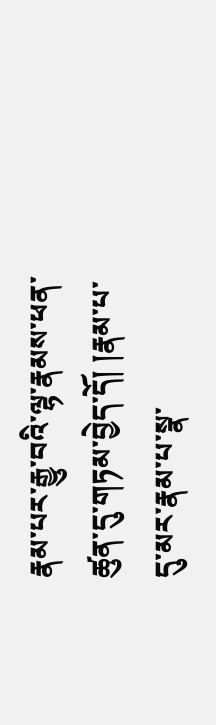རྣམ་པར་རྒྱུ་བའི་ལྷ་རྣམས་ཕན་ཚུན་དུ་གཏམ་བྱེད་དོ། །རྣམ་པ་དུ་མར་རྣམ་པ་སྣ་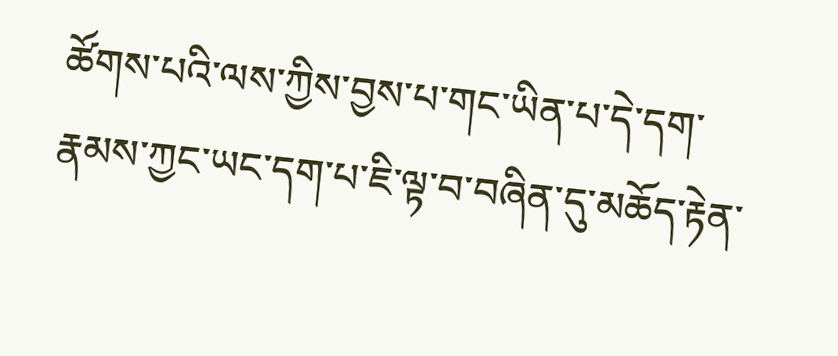ཚོགས་པའི་ལས་ཀྱིས་བྱས་པ་གང་ཡིན་པ་དེ་དག་རྣམས་ཀྱང་ཡང་དག་པ་ཇི་ལྟ་བ་བཞིན་དུ་མཆོད་རྟེན་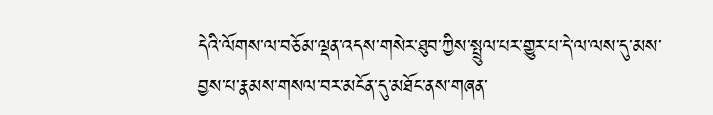དེའི་ལོགས་ལ་བཅོམ་ལྡན་འདས་གསེར་ཐུབ་ཀྱིས་སྤྲུལ་པར་གྱུར་པ་དེ་ལ་ལས་དུ་མས་བྱས་པ་རྣམས་གསལ་བར་མངོན་དུ་མཐོང་ནས་གཞན་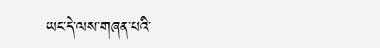ཡང་དེ་ལས་གཞན་པའི་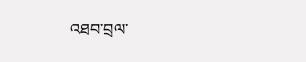འཐབ་བྲལ་